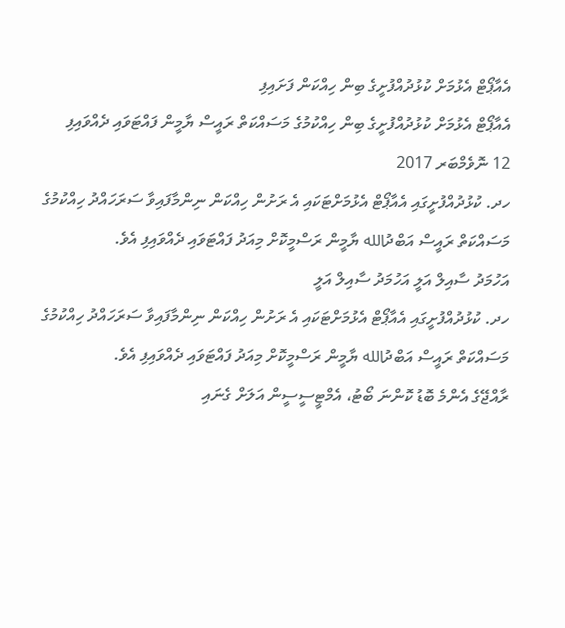އެއާޕޯޓް އެޅުމަށް ކުޅުދުއްފުށީގެ ބިން ހިއްކަން ފަށައިފި
އެއާޕޯޓް އެޅުމަށް ކުޅުދުއްފުށީގެ ބިން ހިއްކުމުގެ މަސައްކަތް ރައީސް ޔާމީން ފައްޓަވައި ދެއްވައިފި
12 ނޮވެމްބަރ 2017
ހދ. ކުޅުދުއްފުށީގައި އެއާޕޯޓް އެޅުމަށްޓަކައި އެ ރަށުން ހިއްކަން ނިންމާފައިވާ ސަރަހައްދު ހިއްކުމުގެ މަސައްކަތް ރައީސް އަބްދުالله ޔާމީން ރަސްމީކޮށް މިއަދު ފައްޓަވައި ދެއްވައިފި އެވެ.
އަހުމަދު ސާއިލް އަލީ އަހުމަދު ސާއިލް އަލީ
ހދ. ކުޅުދުއްފުށީގައި އެއާޕޯޓް އެޅުމަށްޓަކައި އެ ރަށުން ހިއްކަން ނިންމާފައިވާ ސަރަހައްދު ހިއްކުމުގެ މަސައްކަތް ރައީސް އަބްދުالله ޔާމީން ރަސްމީކޮށް މިއަދު ފައްޓަވައި ދެއްވައިފި އެވެ.
ރާއްޖޭގެ އެންމެ ބޮޑު ކޮންނަ ބޯޓު، އެމްޓީސީސީން އަލަށް ގެނައި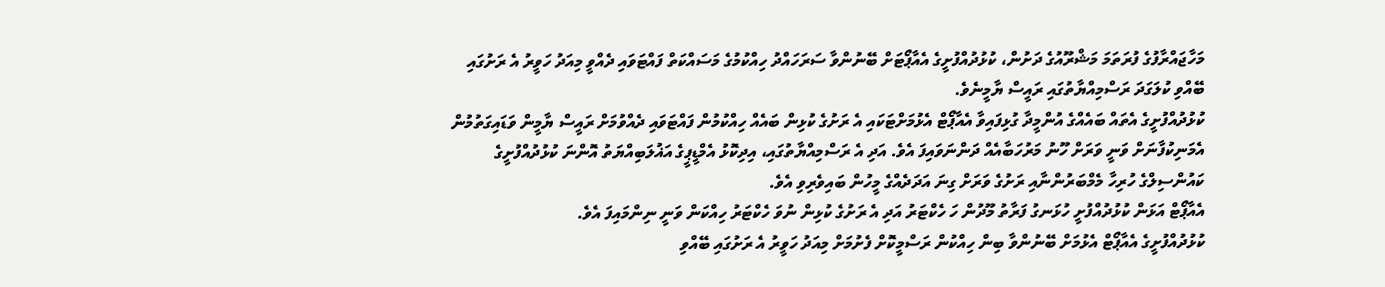މަހާޖައްރާފުގެ ފުރަތަމަ މަޝްރޫއުގެ ދަށުން، ކުޅުދުއްފުށީގެ އެއާޕޯޓަށް ބޭނުންވާ ސަރަހައްދު ހިއްކުމުގެ މަސައްކަތް ފައްޓަވައި ދެއްވީ މިއަދު ހަވީރު އެ ރަށުގައި ބޭއްވި ކުލަގަދަ ރަސްމިއްޔާތުގައި ރައީސް ޔާމީނެވެ.
ކުޅުދުއްފުށީގެ އެތައް ބައެއްގެ އުންމީދާ ގުޅިފައިވާ އެއާޕޯޓް އެޅުމަށްޓަކައި އެ ރަށުގެ ކުޅިން ބައެއް ހިއްކުމުން ފައްޓަވައި ދެއްވުމަށް ރައީސް ޔާމީން ވަޑައިގަތުމުން އެމަނިކުފާނަށް ވަނީ ވަރަށް ހޫނު މަރުހަބާއެއް ދަންނަވައިފަ އެވެ. އަދި އެ ރަސްމިއްޔާތުގައި، އިދިކޮޅު އެމްޑީޕީގެ އަޣުލަބިއްޔަތު އޮންނަ ކުޅުދުއްފުށީގެ ކައުންސިލްގެ ހުރިހާ މެމްބަރުންނާއި ރަށުގެ ވަރަށް ގިނަ އަދަދެއްގެ މީހުން ބައިވެރިވި އެވެ.
އެއާޕޯޓް އަޅަން ކުޅުދުއްފުށީ ހުޅަނގު ފަރާތު މޫދުން ހަ ހެކްޓަރު އަދި އެ ރަށުގެ ކުޅިން ނުވަ ހެކްޓަރު ހިއްކަން ވަނީ ނިންމައިފަ އެވެ.
ކުޅުދުއްފުށީގެ އެއާޕޯޓް އެޅުމަށް ބޭނުންވާ ބިން ހިއްކުން ރަސްމީކޮށް ފެށުމަށް މިއަދު ހަވީރު އެ ރަށުގައި ބޭއްވި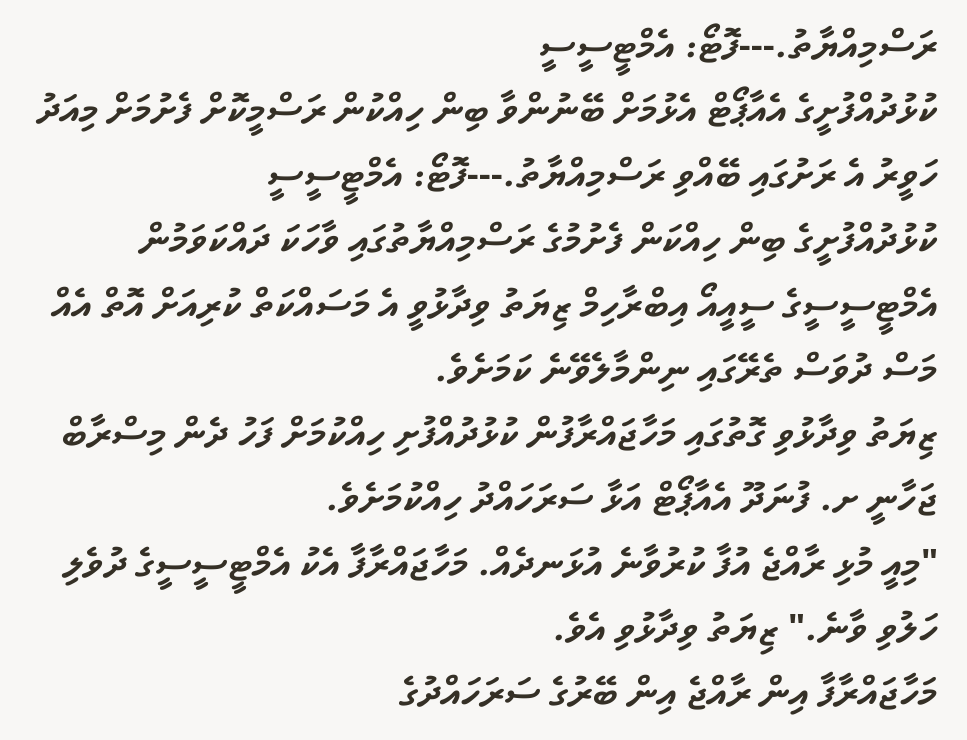ރަސްމިއްޔާތު.---ފޮޓޯ: އެމްޓީސީސީ
ކުޅުދުއްފުށީގެ އެއާޕޯޓް އެޅުމަށް ބޭނުންވާ ބިން ހިއްކުން ރަސްމީކޮށް ފެށުމަށް މިއަދު ހަވީރު އެ ރަށުގައި ބޭއްވި ރަސްމިއްޔާތު.---ފޮޓޯ: އެމްޓީސީސީ
ކުޅުދުއްފުށީގެ ބިން ހިއްކަން ފެށުމުގެ ރަސްމިއްޔާތުގައި ވާހަކަ ދައްކަވަމުން އެމްޓީސީސީގެ ސީއީއޯ އިބްރާހިމް ޒިޔަތު ވިދާޅުވީ އެ މަސައްކަތް ކުރިއަށް އޮތް އެއް މަސް ދުވަސް ތެރޭގައި ނިންމާލެވޭނެ ކަމަށެވެ.
ޒިޔަތު ވިދާޅުވި ގޮތުގައި މަހާޖައްރާފުން ކުޅުދުއްފުށި ހިއްކުމަށް ފަހު ދެން މިސްރާބް ޖަހާނީ ށ. ފުނަދޫ އެއާޕޯޓް އަޅާ ސަރަހައްދު ހިއްކުމަށެވެ.
"މިއީ މުޅި ރާއްޖެ އުފާ ކުރުވާނެ އުޅަނދެއް. މަހާޖައްރާފާ އެކު އެމްޓީސީސީގެ ދުވެލި ހަލުވި ވާނެ." ޒިޔަތު ވިދާޅުވި އެވެ.
މަހާޖައްރާފާ އިން ރާއްޖެ އިން ބޭރުގެ ސަރަހައްދުގެ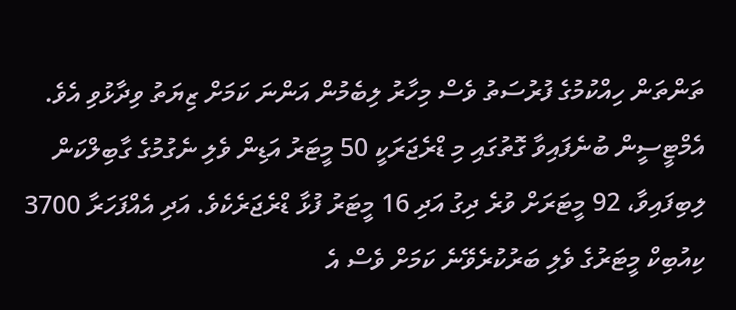ތަންތަން ހިއްކުމުގެ ފުރުސަތު ވެސް މިހާރު ލިބެމުން އަންނަ ކަމަށް ޒިޔަތު ވިދާޅުވި އެވެ.
އެމްޓީސީން ބުނެފައިވާ ގޮތުގައި މި ޑްރެޖަރަކީ 50 މީޓަރު އަޑިން ވެލި ނެގުމުގެ ގާބިލްކަން ލިބިފައިވާ، 92 މީޓަރަށް ވުރެ ދިގު އަދި 16 މީޓަރު ފުޅާ ޑްރެޖަރެކެވެ. އަދި އެއްފަހަރާ 3700 ކިއުބިކް މީޓަރުގެ ވެލި ބަރުކުރެވޭނެ ކަމަށް ވެސް އެ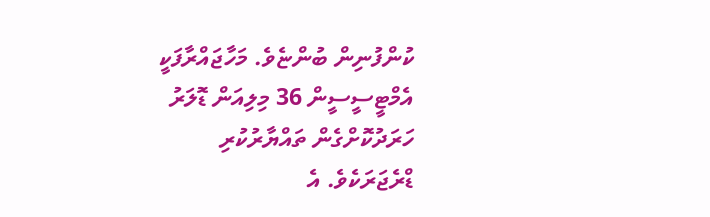ކުންފުނިން ބުންޏެވެ. މަހާޖައްރާފަކީ އެމްޓީސީސީން 36 މިލިއަން ޑޮލަރު ހަރަދުކޮށްގެން ތައްޔާރުކުރި ޑްރެޖަރަކެވެ. އެ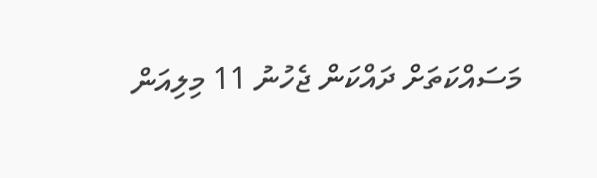މަސައްކަތަށް ދައްކަން ޖެހުނު 11 މިލިއަން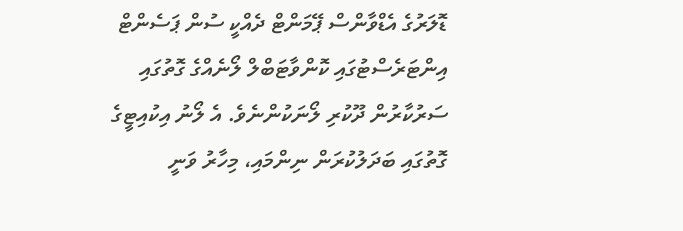ޑޮލަރުގެ އެޑްވާންސް ޕޭމަންޓް ދެއްކީ ސުން ޕަސެންޓް އިންޓަރެސްޓުގައި ކޮންވާޓަބްލް ލޯނެއްގެ ގޮތުގައި ސަރުކާރުން ދޫކުރި ލޯނަކުންނެވެ. އެ ލޯނު އިކުއިޓީގެ ގޮތުގައި ބަދަލުކުރަން ނިންމައި، މިހާރު ވަނީ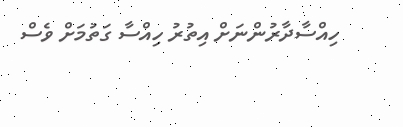ހިއްސާދާރުންނަށް އިތުރު ހިއްސާ ގަތުމަށް ވެސް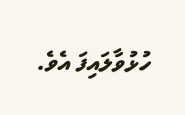ހުޅުވާލައިފަ އެވެ.